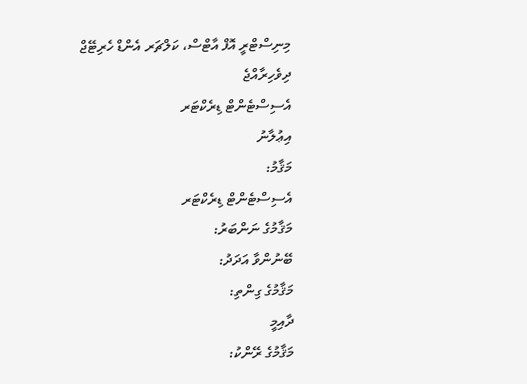މިނިސްޓްރީ އޮފް އާޓްސް، ކަލްޗަރ އެންޑް ހެރިޓޭޖް
ދިވެހިރާއްޖެ
އެސިސްޓެންޓް ޑިރެކްޓަރ
އިޢުލާނު
މަޤާމު:
އެސިސްޓެންޓް ޑިރެކްޓަރ
މަޤާމުގެ ނަންބަރު:
ބޭނުންވާ އަދަދު:
މަޤާމުގެ ގިންތި:
ދާއިމީ
މަޤާމުގެ ރޭންކު: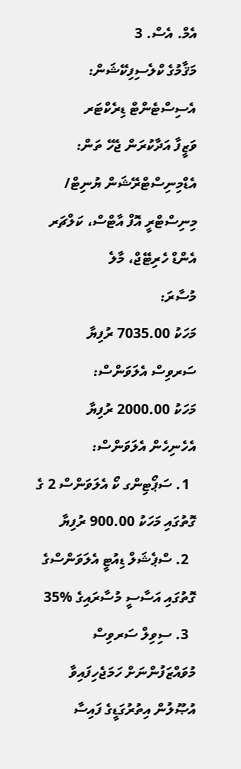އެމް. އެސް. 3
މަޤާމުގެ ކްލެސިފިކޭޝަން:
އެސިސްޓެންޓް ޑިރެކްޓަރ
ވަޒީފާ އަދާކުރަން ޖެހޭ ތަން:
އެޑްމިނިސްޓްރޭޝަން ޔުނިޓް/ މިނިސްޓްރީ އޮފް އާޓްސް، ކަލްޗަރ އެންޑް ހެރިޓޭޖް، މާލެ
މުސާރަ:
މަހަކު 7035.00 ރުފިޔާ
ސަރވިސް އެލަވަންސް:
މަހަކު 2000.00 ރުފިޔާ
އެހެނިހެން އެލަވަންސް:
  1. ސަޕޯޓިންގ ކޯ އެލަވަންސް 2 ގެ ގޮތުގައި މަހަކު 900.00 ރުފިޔާ
  2. ސްޕެޝަލް ޑިއުޓީ އެލަވަންސްގެ ގޮތުގައި އަސާސީ މުސާރައިގެ %35
  3. ސިވިލް ސަރވިސް މުވައްޒަފުންނަށް ހަމަޖެހިފައިވާ އުޞޫލުން އިތުރުގަޑީގެ ފައިސާ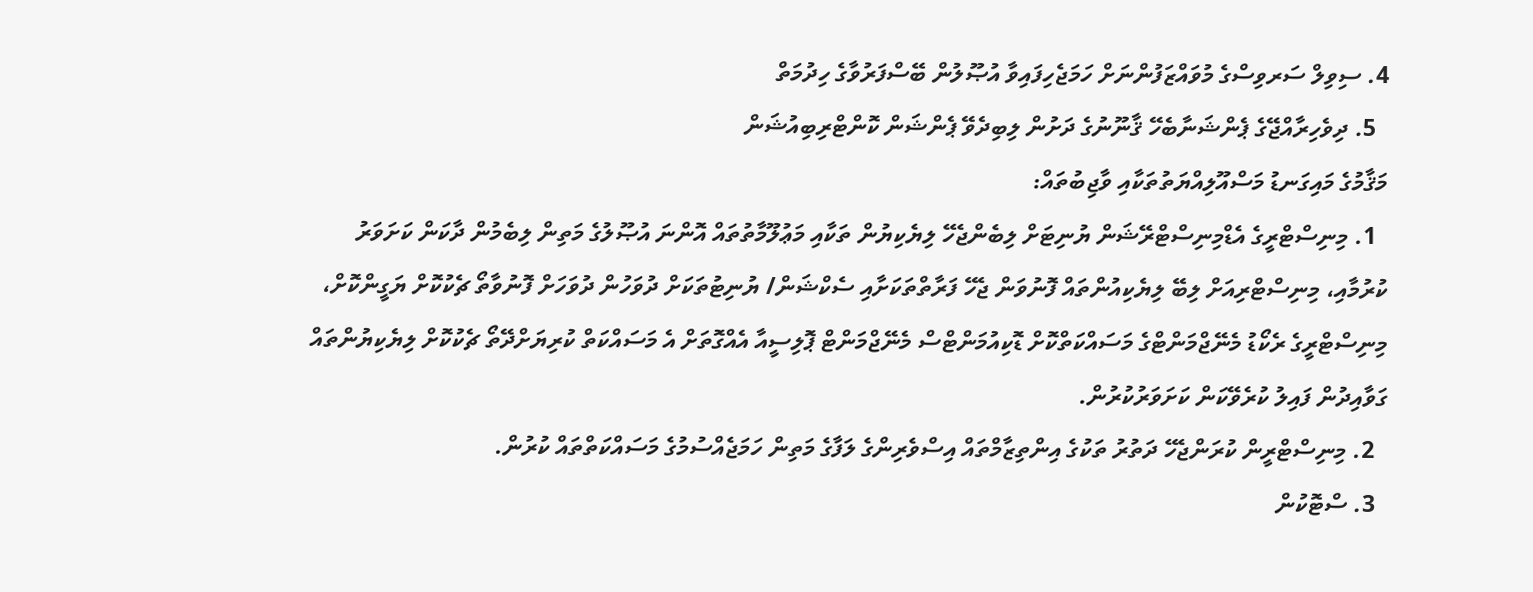4. ސިވިލް ސަރވިސްގެ މުވައްޒަފުންނަށް ހަމަޖެހިފައިވާ އުޞޫލުން ބޭސްފަރުވާގެ ހިދުމަތް
  5. ދިވެހިރާއްޖޭގެ ޕެންޝަނާބެހޭ ޤާނޫނުގެ ދަށުން ލިބިދެވޭ ޕެންޝަން ކޮންޓްރިބިއުޝަން
މަޤާމުގެ މައިގަނޑު މަސްއޫލިއްޔަތުތަކާއި ވާޖިބުތައް:
  1. މިނިސްޓްރީގެ އެޑްމިނިސްޓްރޭޝަން ޔުނިޓަށް ލިބެންޖެހޭ ލިޔެކިޔުން ތަކާއި މަޢުލޫމާތުތައް އޮންނަ އުޞޫލުގެ މަތިން ލިބެމުން ދާކަން ކަށަވަރު ކުރުމާއި، މިނިސްޓްރިއަށް ލިބޭ ލިޔެކިއުންތައް ފޮނުވަން ޖެހޭ ފަރާތްތަކަށާއި ސެކްޝަން/ ޔުނިޓުތަކަށް ދުވަހުން ދުވަހަށް ފޮނުވާތޯ ޗެކުކޮށް ޔަގީންކޮށް، މިނިސްޓްރީގެ ރެކޯޑު މެނޭޖްމަންޓްގެ މަސައްކަތްކޮށް ޑޮކިއުމަންޓްސް މެނޭޖްމަންޓް ޕޮލިސީއާ އެއްގޮތަށް އެ މަސައްކަތް ކުރިޔަށްދޭތޯ ޗެކުކޮށް ލިޔެކިޔުންތައް ގަވާއިދުން ފައިލު ކުރެވޭކަން ކަށަވަރުކުރުން.
  2. މިނިސްޓްރީން ކުރަންޖެހޭ ދަތުރު ތަކުގެ އިންތިޒާމްތައް އިސްވެރިންގެ ލަފާގެ މަތިން ހަމަޖެއްސުމުގެ މަސައްކަތްތައް ކުރުން.
  3. ސްޓޮކުން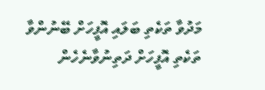މަދުވާ ތަކެތި ބަލައި އޮފީހަށް ބޭނުންވާ ތަކެތި އޮފީހަށް ދަތިނުވާނެހެން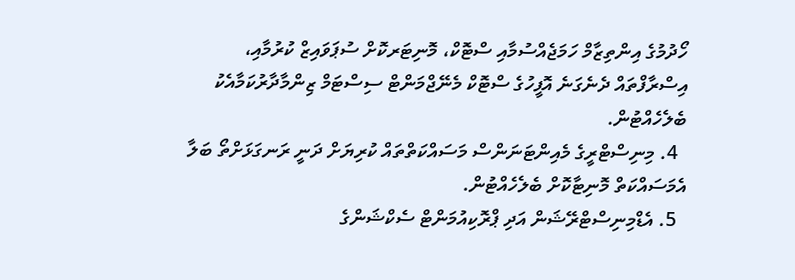ހޯދުމުގެ އިންތިޒާމް ހަމަޖެއްސުމާއި ސްޓޮކް، މޮނިޓަރކޮށް ސުޕަވައިޒް ކުރުމާއި، އިސްރާފްތައް ދެނެގަނެ އޮފީހުގެ ސްޓޮކް މެނޭޖްމަންޓް ސިސްޓަމް ޒިންމާދާރުކަމާއެކު ބެލެހެއްޓުން.
  4. މިނިސްޓްރީގެ މެއިންޓަނަންސް މަސައްކަތްތައް ކުރިޔަށް ދަނީ ރަނގަޅަށްތޯ ބަލާ އެމަސައްކަތް މޮނިޓާކޮށް ބެލެހެއްޓުން.
  5. އެޑްމިނިސްޓްރޭޝަން އަދި ޕްރޮކިއުމަންޓް ސެކްޝަންގެ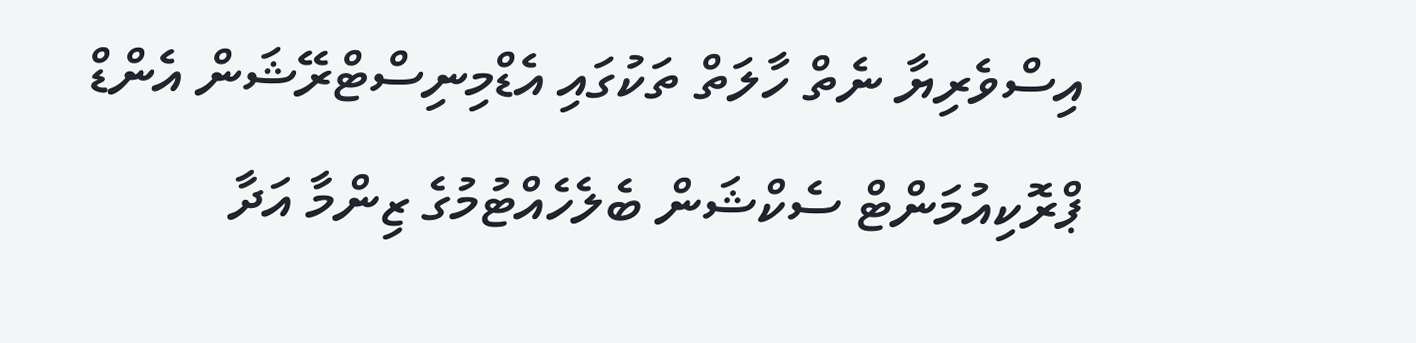އިސްވެރިޔާ ނެތް ހާލަތް ތަކުގައި އެޑްމިނިސްޓްރޭޝަން އެންޑް ޕްރޮކިއުމަންޓް ސެކްޝަން ބެލެހެއްޓުމުގެ ޒިންމާ އަދާ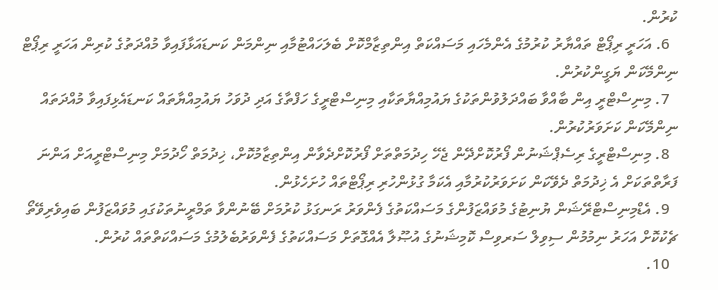ކުރުން.
  6. އަހަރީ ރިޕޯޓް ތައްޔާރު ކުރުމުގެ އެންމެހައި މަސައްކަތް އިންތިޒާމްކޮށް ބެލަހައްޓުމާއި ނިންމަން ކަނޑައަޅާފައިވާ މުއްދަތުގެ ކުރިން އަހަރީ ރިޕޯޓް ނިންމޭކަން ޔަގީންކުރުން.
  7. މިނިސްޓްރީ އިން ބާއްވާ ބައްދަލުވުންތަކުގެ ޔައުމިއްޔާތަކާއި މިނިސްޓްރީގެ ހަފްތާގެ އަދި ދުވަހު ޔައުމިއްޔާތައް ކަނޑައެޅިފައިވާ މުއްދަތައް ނިންމޭކަން ކަށަވަރުކުރުން.
  8. މިނިސްޓްރީގެ ރިސެޕްޝަނުން ފޯރުކޮށްދޭން ޖެހޭ ހިދުމަތްތަށް ފޯރުކޮށްދެވާން އިންތިޒާމުކޮށް، ޚިދުމަތް ހޯދުމަށް މިނިސްޓްރީއަށް އަންނަ ފަރާތްތަކަށް އެ ޚިދުމަތް ދެވޭކަން ކަށަވަރުކުރުމާއި އެކަމާ ގުޅުންހުރި ރިޕޯޓްތައް ހުށަހެޅުން.
  9. އެޑްމިނިސްޓްރޭޝަން ޔުނިޓުގެ މުވައްޒަފުންގެ މަސައްކަތުގެ ފެންވަރު ރަނގަޅު ކުރުމަށް ބޭނުންވާ ތަމްރީނުތަކުގައި މުވައްޒަފުން ބައިވެރިވޭތޯ ޗެކުކޮށް އަހަރު ނިމުމުން ސިވިލް ސަރވިސް ކޮމިޝަނުގެ އުޞޫލާ އެއްގޮތަށް މަސައްކަތުގެ ފެންވަރުބެލުމުގެ މަސައްކަތްތައް ކުރުން.
  10.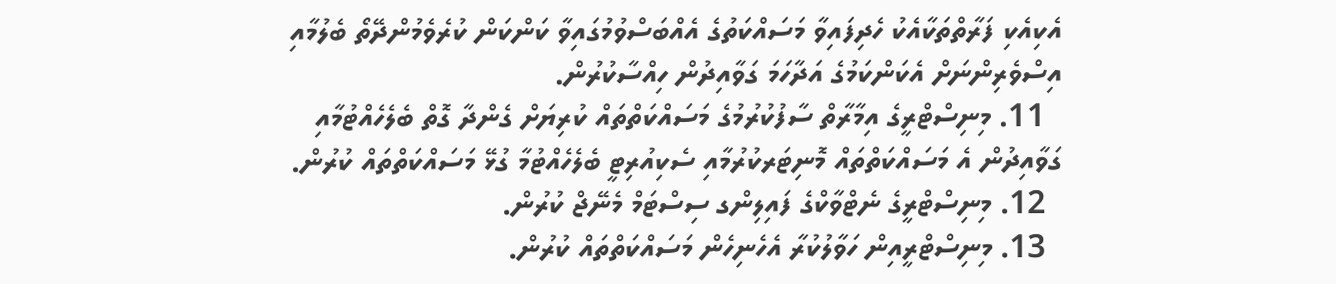އެކިއެކި ފަރާތްތަކާއެކު ހެދިފައިވާ މަސައްކަތުގެ އެއްބަސްވުމުގައިވާ ކަންކަން ކުރެވެމުންދޭތޯ ބެލުމާއި އިސްވެރިންނަށް އެކަންކަމުގެ އަދާހަމަ ގަވާއިދުން ހިއްސާކުރުން.
  11. މިނިސްޓްރީގެ އިމާރާތް ސާފުކުރުމުގެ މަސައްކަތްތައް ކުރިޔަށް ގެންދާ ގޮތް ބެލެހެއްޓުމާއި ގަވާއިދުން އެ މަސައްކަތްތައް މޮނިޓަރކުރުމާއި ސެކިއުރިޓީ ބެލެހެއްޓުމާ ގުޅޭ މަސައްކަތްތައް ކުރުން.
  12. މިނިސްޓްރީގެ ނެޓްވާކްގެ ފައިލިންގ ސިސްޓަމް މެނޭޖް ކުރުން.
  13. މިނިސްޓްރީއިން ހަވާލުކުރާ އެހެނިހެން މަސައްކަތްތައް ކުރުން.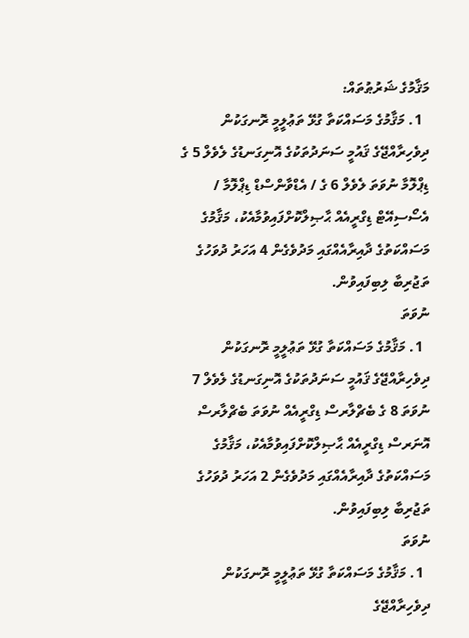މަޤާމުގެ ޝަރުޠުތައް:
  1. މަޤާމުގެ މަސައްކަތާ ގުޅޭ ތަޢުލީމީ ރޮނގަކުން ދިވެހިރާއްޖޭގެ ޤައުމީ ސަނަދުތަކުގެ އޮނިގަނޑުގެ ލެވެލް 5 ގެ ޑިޕްލޮމާ ނުވަތަ ލެވެލް 6 ގެ / އެޑްވާންސްޑް ޑިޕްލޮމާ / އެސޯސިއޭޓް ޑިގްރީއެއް ޙާޞިލްކޮށްފައިވުމާއެކު، މަޤާމުގެ މަސައްކަތުގެ ދާއިރާއެއްގައި މަދުވެގެން 4 އަހަރު ދުވަހުގެ ތަޖުރިބާ ލިބިފައިވުން.
ނުވަތަ
  1. މަޤާމުގެ މަސައްކަތާ ގުޅޭ ތަޢުލީމީ ރޮނގަކުން ދިވެހިރާއްޖޭގެ ޤައުމީ ސަނަދުތަކުގެ އޮނިގަނޑުގެ ލެވެލް 7 ނުވަތަ 8 ގެ ބެޗްލާރސް ޑިގްރީއެއް ނުވަތަ ބެޗްލާރސް އޮނަރސް ޑިގްރީއެއް ޙާޞިލްކޮށްފައިވުމާއެކު، މަޤާމުގެ މަސައްކަތުގެ ދާއިރާއެއްގައި މަދުވެގެން 2 އަހަރު ދުވަހުގެ ތަޖުރިބާ ލިބިފައިވުން.
ނުވަތަ
  1. މަޤާމުގެ މަސައްކަތާ ގުޅޭ ތަޢުލީމީ ރޮނގަކުން ދިވެހިރާއްޖޭގެ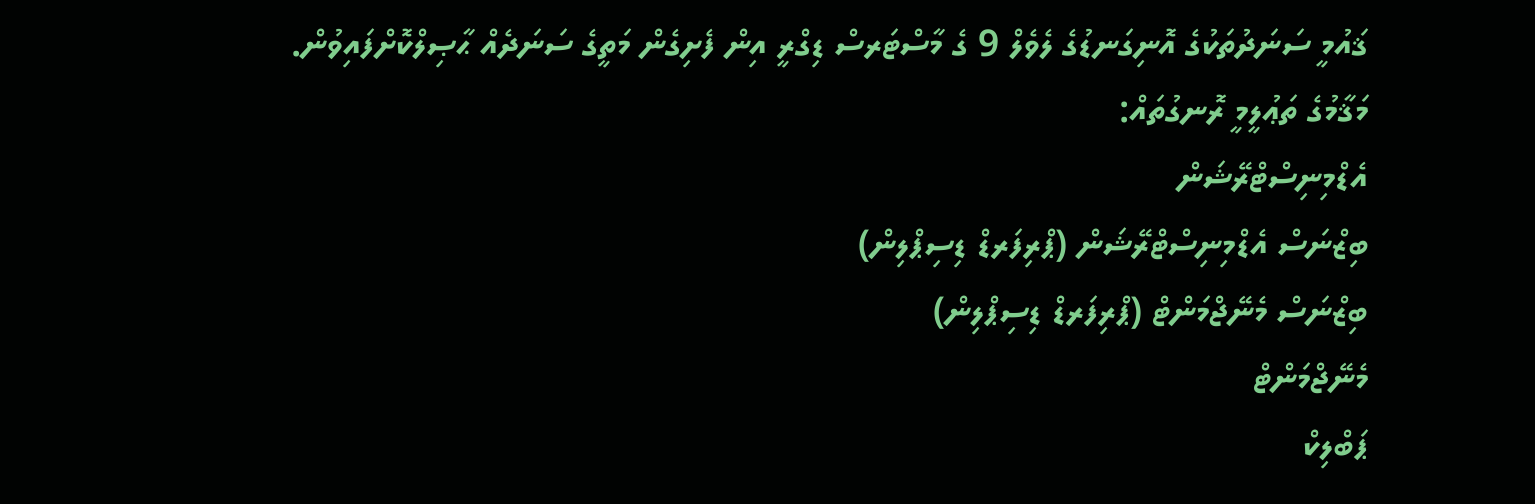ޤައުމީ ސަނަދުތަކުގެ އޮނިގަނޑުގެ ލެވެލް 9 ގެ މާސްޓަރސް ޑިގްރީ އިން ފެށިގެން މަތީގެ ސަނަދެއް ޙާޞިލްކޮށްފައިވުން.
މަޤާމުގެ ތަޢުލީމީ ރޮނގުތައް:
އެޑްމިނިސްޓްރޭޝަން
ބިޒްނަސް އެޑްމިނިސްޓްރޭޝަން (ޕްރިފަރޑް ޑިސިޕްލިން)
ބިޒްނަސް މެނޭޖްމަންޓް (ޕްރިފަރޑް ޑިސިޕްލިން)
މެނޭޖްމަންޓް
ޕަބްލިކް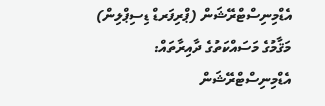އެޑްމިނިސްޓްރޭޝަން (ޕްރިފަރޑް ޑިސިޕްލިން)
މަޤާމުގެ މަސައްކަތުގެ ދާއިރާތައް:
އެޑްމިނިސްޓްރޭޝަން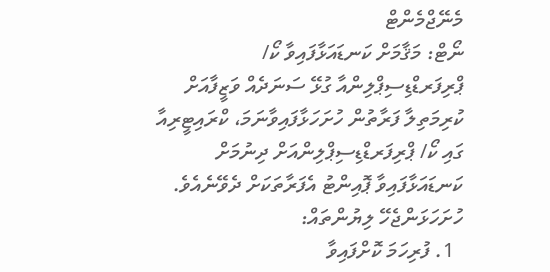މެނޭޖްމެންޓް
ނޯޓް: މަޤާމަށް ކަނޑައަޅާފައިވާ ކޯ/ ޕްރިފަރޑްޑިސިޕްލިންއާ ގުޅޭ ސަނަދެއް ވަޒީފާއަށް ކުރިމަތިލާ ފަރާތުން ހުށަހަޅާފައިވާނަމަ، ކްރައިޓީރިއާ ގައި ކޯ/ ޕްރިފަރޑްޑިސިޕްލިންއަށް ދިނުމަށް ކަނޑައަޅާފައިވާ ޕޮއިންޓު އެފަރާތަކަށް ދެވޭނެއެވެ.
ހުށަހަޅަންޖެހޭ ލިޔުންތައް:
  1. ފުރިހަމަ ކޮށްފައިވާ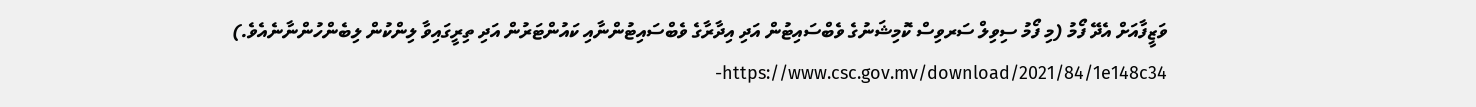ވަޒީފާއަށް އެދޭ ފޯމު (މި ފޯމު ސިވިލް ސަރވިސް ކޮމިޝަނުގެ ވެބްސައިޓުން އަދި އިދާރާގެ ވެބްސައިޓުންނާއި ކައުންޓަރުން އަދި ތިރީގައިވާ ލިންކުން ލިބެންހުންނާނެއެވެ.)  https://www.csc.gov.mv/download/2021/84/1e148c34-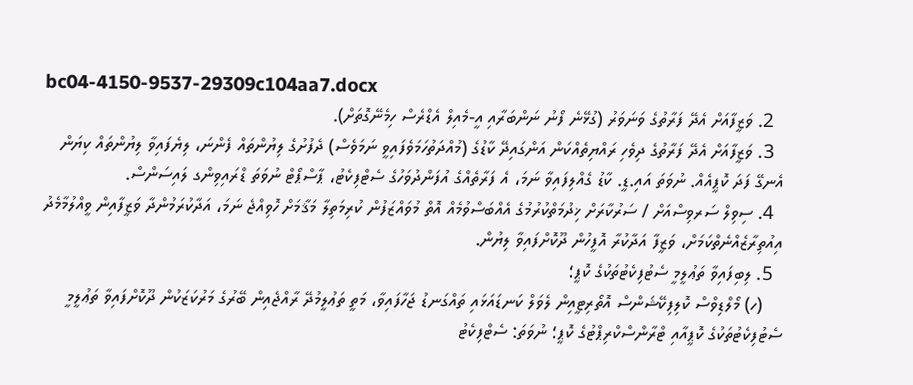bc04-4150-9537-29309c104aa7.docx
  2. ވަޒީފާއަށް އެދޭ ފަރާތުގެ ވަނަވަރު (ގުޅޭނެ ފޯނު ނަންބަރާއި އީ-މެއިލް އެޑްރެސް ހިމެނޭގޮތަށް).
  3. ވަޒީފާއަށް އެދޭ ފަރާތުގެ ދިވެހި ރައްޔިތެއްކަން އަންގައިދޭ ކާޑުގެ (މުއްދަތުހަމަވެފައިވީ ނަމަވެސް) ދެފުށުގެ ލިޔުންތައް ފެންނަ، ލިޔެފައިވާ ލިޔުންތައް ކިޔަން އެނގޭ ފަދަ ކޮޕީއެއް. ނުވަތަ އައި.ޑީ. ކާޑު ގެއްލިފައިވާ ނަމަ، އެ ފަރާތެއްގެ އުފަންދުވަހުގެ ސެޓްފިކެޓު، ޕާސްޕޯޓް ނުވަތަ ޑްރައިވިންގ ލައިސަންސް.
  4. ސިވިލް ސަރވިސްއަށް / ސަރުކާރަށް ޚިދުމަތްކުރުމުގެ އެއްބަސްވުމެއް އޮތް މުވައްޒަފުން ކުރިމަތިލާ މަޤާމަށް ހޮވިއްޖެ ނަމަ، އަދާކުރަމުންދާ ވަޒީފާއިން ވީއްލުމާމެދު އިއުތިރާޒެއްނެތްކަމަށް، ވަޒީފާ އަދާކުރާ އޮފީހުން ދޫކޮށްފައިވާ ލިޔުން.
  5. ލިބިފައިވާ ތަޢުލީމީ ސެޓުފިކެޓުތަކުގެ ކޮޕީ؛
    (ހ) މޯލްޑިވްސް ކޮލިފިކޭޝަންސް އޮތޯރިޓީއިން ލެވަލް ކަނޑައަޅައި ތައްގަނޑު ޖަހާފައިވާ، މަތީ ތަޢުލީމުދޭ ރާއްޖެއިން ބޭރުގެ މަރުކަޒަކުން ދޫކޮށްފައިވާ ތަޢުލީމީ ސެޓުފިކެޓުތަކުގެ ކޮޕީއާއި ޓްރާންސްކްރިޕްޓުގެ ކޮޕީ؛ ނުވަތަ: ސެޓްފިކެޓު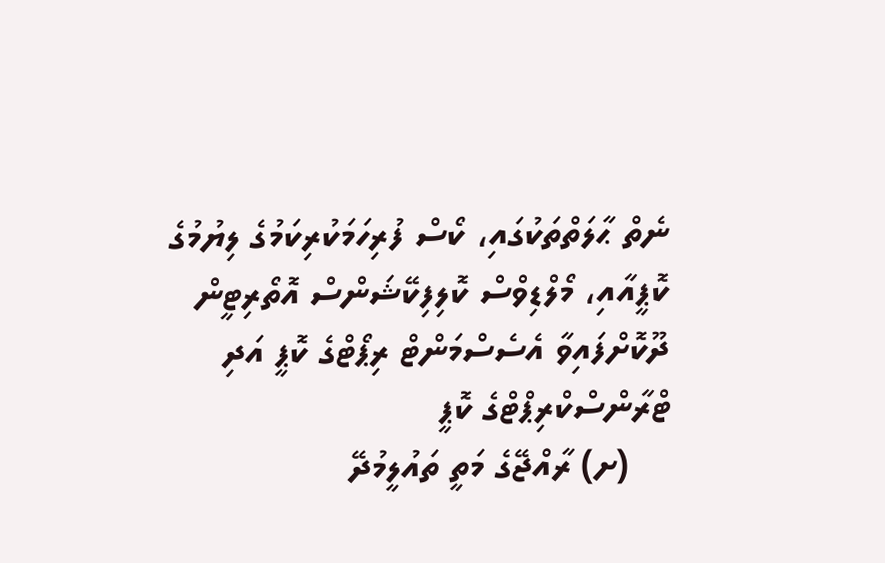ނެތް ޙާލަތްތަކުގައި، ކޯސް ފުރިހަމަކުރިކަމުގެ ލިޔުމުގެ ކޮޕީއާއި، މޯލްޑިވްސް ކޮލިފިކޭޝަންސް އޮތޯރިޓީން ދޫކޮށްފައިވާ އެސެސްމަންޓް ރިޕޯޓްގެ ކޮޕީ އަދި ޓްރާންސްކްރިޕްޓްގެ ކޮޕީ
    (ށ) ރާއްޖޭގެ މަތީ ތައުލީމުދޭ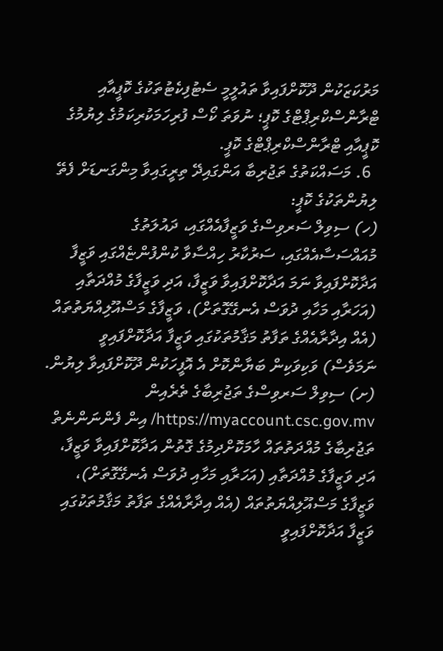މަރުކަޒަކުން ދޫކޮށްފައިވާ ތައުލީމީ ސެޓުފިކެޓުތަކުގެ ކޮޕީއާއި ޓްރާންސްކްރިޕްޓްގެ ކޮޕީ؛ ނުވަތަ ކޯސް ފުރިހަމަކުރިކަމުގެ ލިޔުމުގެ ކޮޕީއާއި ޓްރާންސްކްރިޕްޓްގެ ކޮޕީ.
  6. މަސައްކަތުގެ ތަޖުރިބާ އަންގައިދޭ ތިރީގައިވާ މިންގަނޑަށް ފެތޭ ލިޔުންތަކުގެ ކޮޕީ:
(ހ) ސިވިލް ސަރވިސްގެ ވަޒީފާއެއްގައި، ދައުލަތުގެ މުއައްސަސާއެއްގައި، ސަރުކާރު ހިއްސާވާ ކުންފުންޏެއްގައި ވަޒީފާ އަދާކޮށްފައިވާ ނަމަ އަދާކޮށްފައިވާ ވަޒީފާ، އަދި ވަޒީފާގެ މުއްދަތާއި (އަހަރާއި މަހާއި ދުވަސް އެނގޭގޮތަށް)، ވަޒީފާގެ މަސްއޫލިއްޔަތުތައް (އެއް އިދާރާއެއްގެ ތަފާތު މަޤާމުތަކުގައި ވަޒީފާ އަދާކޮށްފައިވީ ނަމަވެސް) ވަކިވަކިން ބަޔާންކޮށް އެ އޮފީހަކުން ދޫކޮށްފައިވާ ލިޔުން.
(ށ) ސިވިލް ސަރވިސްގެ ތަޖުރިބާގެ ތެރެއިން https://myaccount.csc.gov.mv/ އިން ފެންނަންނެތް ތަޖުރިބާގެ މުއްދަތުތައް ހާމަކޮށްދިމުގެ ގޮތުން އަދާކޮށްފައިވާ ވަޒީފާ، އަދި ވަޒީފާގެ މުއްދަތާއި (އަހަރާއި މަހާއި ދުވަސް އެނގޭގޮތަށް)، ވަޒީފާގެ މަސްއޫލިއްޔަތުތައް (އެއް އިދާރާއެއްގެ ތަފާތު މަޤާމުތަކުގައި ވަޒީފާ އަދާކޮށްފައިވީ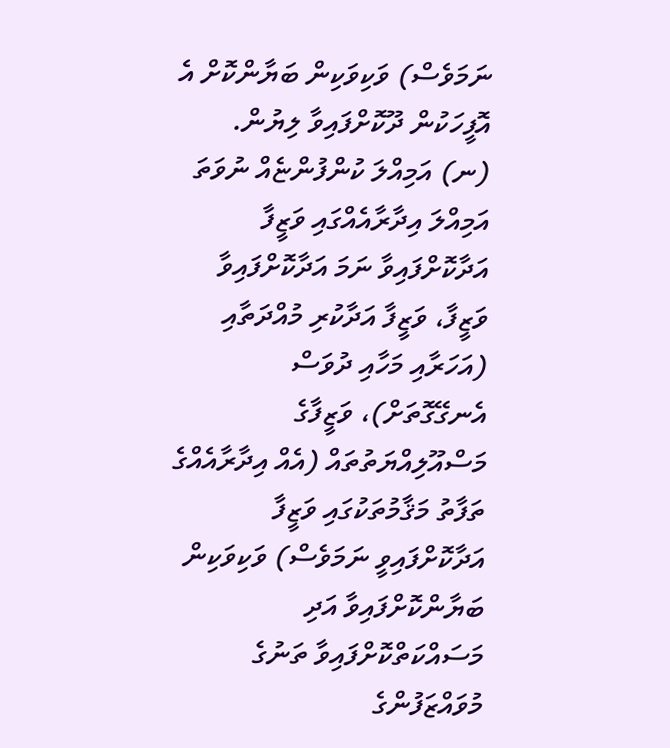ނަމަވެސް) ވަކިވަކިން ބަޔާންކޮށް އެ އޮފީހަކުން ދޫކޮށްފައިވާ ލިޔުން.
(ނ) އަމިއްލަ ކުންފުންޏެއް ނުވަތަ އަމިއްލަ އިދާރާއެއްގައި ވަޒީފާ އަދާކޮށްފައިވާ ނަމަ އަދާކޮށްފައިވާ ވަޒީފާ، ވަޒީފާ އަދާކުރި މުއްދަތާއި (އަހަރާއި މަހާއި ދުވަސް އެނގޭގޮތަށް)، ވަޒީފާގެ މަސްއޫލިއްޔަތުތައް (އެއް އިދާރާއެއްގެ ތަފާތު މަޤާމުތަކުގައި ވަޒީފާ އަދާކޮށްފައިވީ ނަމަވެސް) ވަކިވަކިން ބަޔާންކޮށްފައިވާ އަދި މަސައްކަތްކޮށްފައިވާ ތަނުގެ މުވައްޒަފުންގެ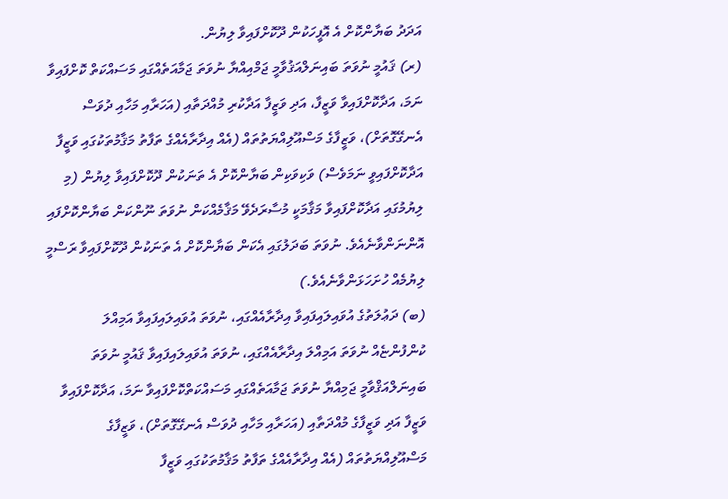އަދަދު ބަޔާންކޮށް އެ އޮފީހަކުން ދޫކޮށްފައިވާ ލިޔުން.
(ރ) ޤައުމީ ނުވަތަ ބައިނަލްއަޤުވާމީ ޖަމްއިއްޔާ ނުވަތަ ޖަމާއަތެއްގައި މަސައްކަތް ކޮށްފައިވާ ނަމަ، އަދާކޮށްފައިވާ ވަޒީފާ، އަދި ވަޒީފާ އަދާކުރި މުއްދަތާއި (އަހަރާއި މަހާއި ދުވަސް އެނގޭގޮތަށް)، ވަޒީފާގެ މަސްއޫލިއްޔަތުތައް (އެއް އިދާރާއެއްގެ ތަފާތު މަޤާމުތަކުގައި ވަޒީފާ އަދާކޮށްފައިވީ ނަމަވެސް) ވަކިވަކިން ބަޔާންކޮށް އެ ތަނަކުން ދޫކޮށްފައިވާ ލިޔުން (މި ލިޔުމުގައި އަދާކޮށްފައިވާ މަޤާމަކީ މުސާރަދެވޭ މަޤާމެއްކަން ނުވަތަ ނޫންކަން ބަޔާންކޮށްފައި އޮންނަންވާނެއެވެ. ނުވަތަ ބަދަލުގައި އެކަން ބަޔާންކޮށް އެ ތަނަކުން ދޫކޮށްފައިވާ ރަސްމީ ލިޔުމެއް ހުށަހަޅަންވާނެއެވެ.)
(ބ) ދަޢުލަތުގެ އުވައިލައިފައިވާ އިދާރާއެއްގައި، ނުވަތަ އުވައިލައިފައިވާ އަމިއްލަ ކުންފުންޏެއް ނުވަތަ އަމިއްލަ އިދާރާއެއްގައި، ނުވަތަ އުވައިލައިފައިވާ ޤައުމީ ނުވަތަ ބައިނަލްއަޤްވާމީ ޖަމިއްޔާ ނުވަތަ ޖަމާއަތެއްގައި މަސައްކަތްކޮށްފައިވާ ނަމަ، އަދާކޮށްފައިވާ ވަޒީފާ އަދި ވަޒީފާގެ މުއްދަތާއި (އަހަރާއި މަހާއި ދުވަސް އެނގޭގޮތަށް)، ވަޒީފާގެ މަސްއޫލިއްޔަތުތައް (އެއް އިދާރާއެއްގެ ތަފާތު މަޤާމުތަކުގައި ވަޒީފާ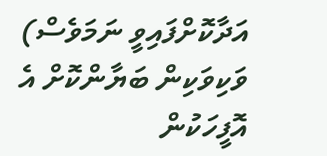އަދާކޮށްފައިވީ ނަމަވެސް) ވަކިވަކިން ބަޔާންކޮށް އެ އޮފީހަކުން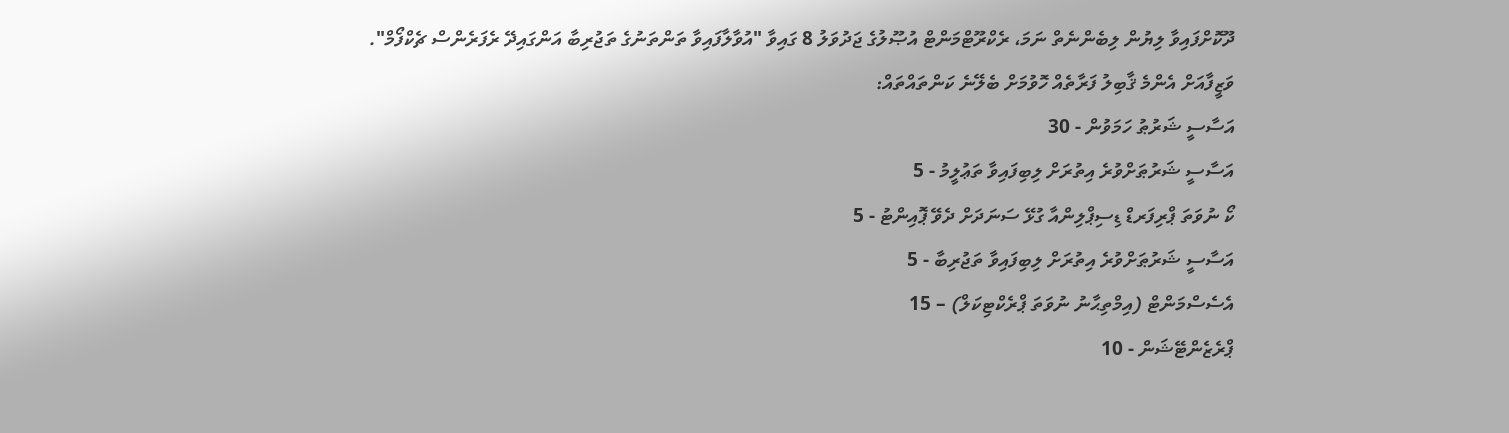ދޫކޮށްފައިވާ ލިޔުން ލިބެންނެތް ނަމަ، ރެކްރޫޓްމަންޓް އުޞޫލުގެ ޖަދުވަލު 8 ގައިވާ "އުވާލާފައިވާ ތަންތަނުގެ ތަޖުރިބާ އަންގައިދޭ ރެފަރެންސް ޗެކްފޯމް".
ވަޒީފާއަށް އެންމެ ޤާބިލު ފަރާތެއް ހޮވުމަށް ބެލޭނެ ކަންތައްތައް:
އަސާސީ ޝަރުޠު ހަމަވުން - 30
އަސާސީ ޝަރުޠަށްވުރެ އިތުރަށް ލިބިފައިވާ ތަޢުލީމު - 5
ކޯ ނުވަތަ ޕްރިފަރޑް ޑިސިޕްލިންއާ ގުޅޭ ސަނަދަށް ދެވޭ ޕޮއިންޓު - 5
އަސާސީ ޝަރުޠަށްވުރެ އިތުރަށް ލިބިފައިވާ ތަޖުރިބާ - 5
އެސެސްމަންޓް (އިމްތިޙާނު ނުވަތަ ޕްރެކްޓިކަލް) – 15
ޕްރެޒެންޓޭޝަން - 10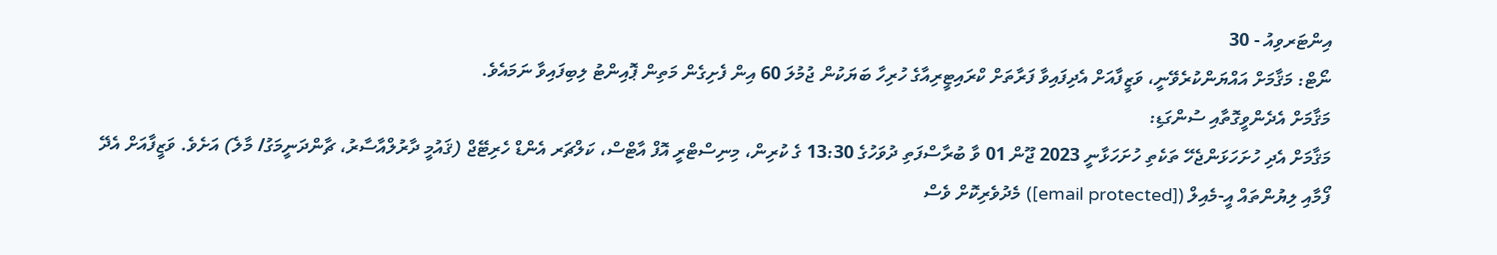އިންޓަރވިއު - 30
ނޯޓް: މަޤާމަށް އައްޔަންކުރެވޭނީ، ވަޒީފާއަށް އެދިފައިވާ ފަރާތަށް ކްރައިޓީރިއާގެ ހުރިހާ ބަޔަކުން ޖުމުލަ 60 އިން ފެށިގެން މަތިން ޕޮއިންޓު ލިބިފައިވާ ނަމައެވެ.
މަޤާމަށް އެދެންވީގޮތާއި ސުންގަޑި:
މަޤާމަށް އެދި ހުށަހަޅަންޖެހޭ ތަކެތި ހުށަހަޅާނީ 2023 ޖޫން 01 ވާ ބުރާސްފަތި ދުވަހުގެ 13:30 ގެ ކުރިން، މިނިސްޓްރީ އޮފް އާޓްސް، ކަލްޗަރ އެންޑް ހެރިޓޭޖް (ޤައުމީ ދާރުލްއާސާރު، ޗާންދަނީމަގު/ މާލެ) އަށެވެ. ވަޒީފާއަށް އެދޭ ފޯމާއި ލިޔުންތައް އީ-މެއިލް ([email protected]) މެދުވެރިކޮށް ވެސް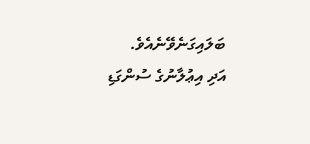ބަލައިގަނެވޭނެއެވެ.
އަދި އިޢުލާނުގެ ސުންގަޑި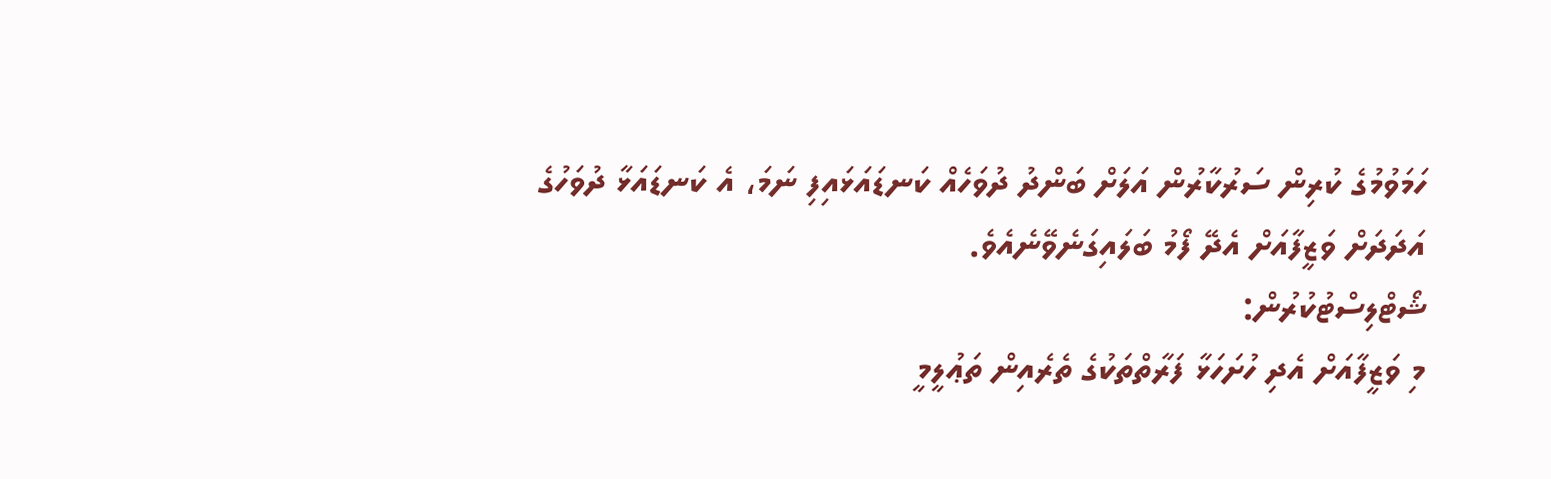ހަމަވުމުގެ ކުރިން ސަރުކާރުން އަލަށް ބަންދު ދުވަހެއް ކަނޑައަޅައިފި ނަމަ، އެ ކަނޑައަޅާ ދުވަހުގެ އަދަދަށް ވަޒީފާއަށް އެދޭ ފޯމު ބަލައިގަނެވޭނެއެވެ.
ޝޯޓްލިސްޓުކުރުން:
މި ވަޒީފާއަށް އެދި ހުށަހަޅާ ފަރާތްތަކުގެ ތެރެއިން ތަޢުލީމީ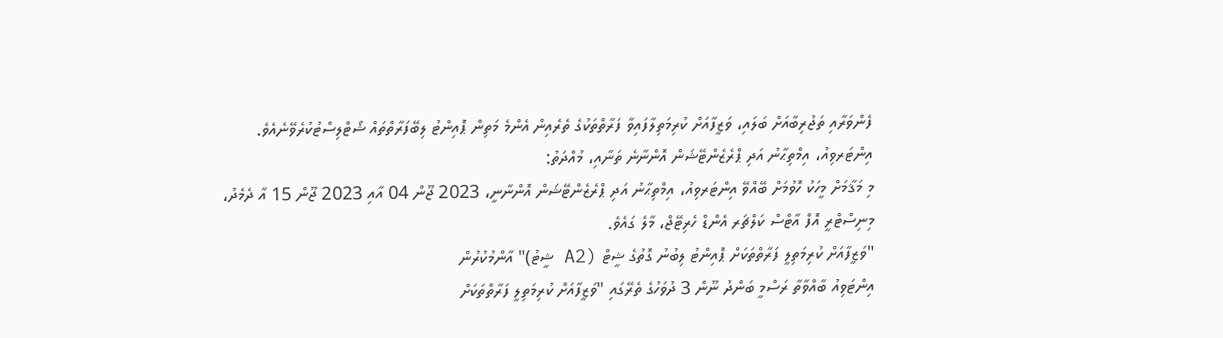ފެންވަރާއި ތަޖުރިބާއަށް ބަލައި، ވަޒީފާއަށް ކުރިމަތިލާފައިވާ ފަރާތްތަކުގެ ތެރެއިން އެންމެ މަތިން ޕޮއިންޓު ލިބޭފަރާތްތައް ޝޯޓްލިސްޓުކުރެވޭނެއެވެ.
އިންޓަރވިއު، އިމްތިޙާނު އަދި ޕްރެޒެންޓޭޝަން އޮންނާނެ ތަނާއި، މުއްދަތު:
މި މަޤާމަށް މީހަކު ހޮވުމަށް ބޭއްވޭ އިންޓަރވިއު، އިމްތިޙާނު އަދި ޕްރެޒެންޓޭޝަން އޮންނާނީ، 2023 ޖޫން 04 އާއި 2023 ޖޫން 15 އާ ދެމެދު، މިނިސްޓްރީ އޮފް އާޓްސް ކަލްޗަރ އެންޑް ހެރިޓޭޖް، މާލެ ގައެވެ.
"ވަޒީފާއަށް ކުރިމަތިލީ ފަރާތްތަކަށް ޕޮއިންޓު ލިބުނު ގޮތުގެ ޝީޓް (A2 ޝީޓު)" އާންމުކުރުން
އިންޓަވިއު ބާއްވާތާ ރަސްމީ ބަންދު ނޫން 3 ދުވަހުގެ ތެރޭގައި "ވަޒީފާއަށް ކުރިމަތިލީ ފަރާތްތަކަށް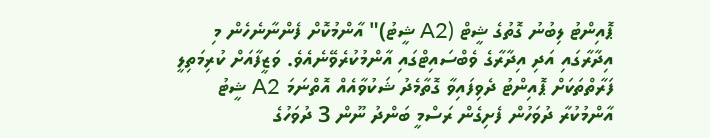ޕޮއިންޓު ލިބުނު ގޮތުގެ ޝީޓް (A2 ޝީޓު)" އާންމުކޮށް ފެންނާނެހެން މި އިދާރާގައި އަދި އިދާރާގެ ވެބްސައިޓްގައި އާންމުކުރެވޭނެއެވެ. ވަޒީފާއަށް ކުރިމަތިލީ ފަރާތްތަކަށް ޕޮއިންޓު ދެވިފައިވާ ގޮތާމެދު ޝަކުވާއެއް އޮތްނަމަ A2 ޝީޓު އާންމުކުރާ ދުވަހުން ފެށިގެން ރަސްމީ ބަންދު ނޫން 3 ދުވަހުގެ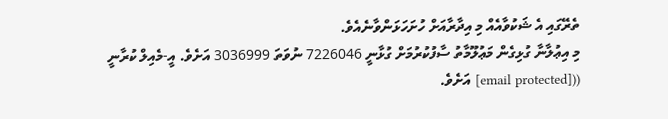ތެރޭގައި އެ ޝަކުވާއެއް މި އިދާރާއަށް ހުށަހަޅަންވާނެއެވެ.
މި އިޢުލާނާ ގުޅިގެން މަޢުލޫމާތު ސާފުކުރުމަށް ގުޅާނީ 7226046 ނުވަތަ 3036999 އަށެވެ. އީ-މެއިލް ކުރާނީ (([email protected] އަށެވެ.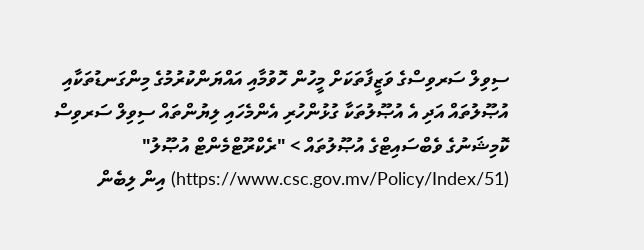ސިވިލް ސަރވިސްގެ ވަޒީފާތަކަށް މީހުން ހޮވުމާއި އައްޔަންކުރުމުގެ މިންގަނޑުތަކާއި އުޞޫލުތައް އަދި އެ އުޞޫލުތަކާ ގުޅުންހުރި އެންމެހައި ލިޔުންތައް ސިވިލް ސަރވިސް ކޮމިޝަނުގެ ވެބްސައިޓްގެ އުޞޫލުތައް > "ރެކްރޫޓްމެންޓް އުޞޫލު" (https://www.csc.gov.mv/Policy/Index/51) އިން ލިބެން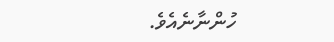ހުންނާނެއެވެ.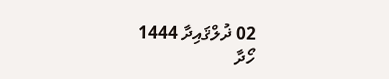02 ޛުލްޤައިދާ 1444
ހޯދާ